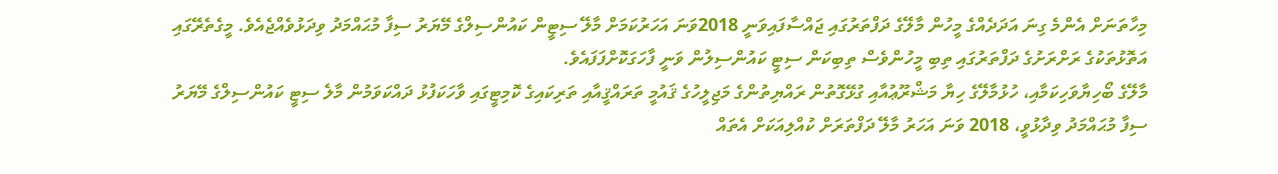މިހާތަނަށް އެންމެ ގިނަ އަދަދެއްގެ މީހުން މާލޭގެ ދަފްތަރުގައި ޖައްސާފައިވަނީ 2018ވަނަ އަހަރުކަމަށް މާލޭ ސިޓީން ކައުންސިލްގެ މޭޔަރު ސިފާ މުޙައްމަދު ވިދަޅުވެއްޖެއެވެ. މީގެތެރޭގައި އަތޮޅުތަކުގެ ރަށްރަށުގެ ދަފްތަރުގައި ތިބި މީހުންވެސް ތިބިކަން ސިޓީ ކައުންސިލުން ވަނީ ފާހަގަކޮށްފަފައެވެ.
މާލޭގެ ބޯހިޔާވަހިކަމާއި، ހުޅުމާލޭގެ ހިޔާ މަޝްރޫޢުއާއި ގުޅޭގޮތުން ރައްޔިތުންގެ މަޖިލީހުގެ ޤައުމީ ތަރައްޤީއާއި ތަރިކައިގެ ކޮމިޓީގައި ވާހަކަފުޅު ދައްކަވަމުން މާލެ ސިޓީ ކައުންސިލްގެ މޭޔަރު ސިފާ މުޙައްމަދު ވިދާޅުވީ، 2018 ވަނަ އަހަރު މާލޭ ދަފްތަރަށް ކުއްލިއަކަށް އެތައް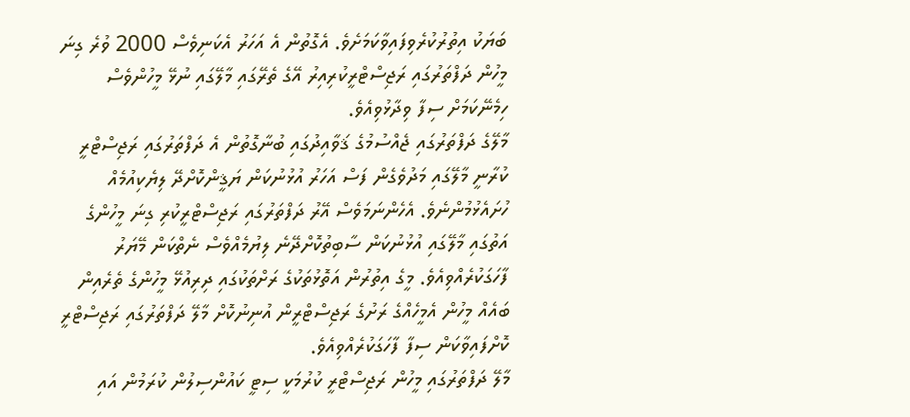ބަޔަކު އިތުރުކުރެވިފައިވާކަމަށެވެ. އެގޮތުން އެ އަހަރު އެކަނިވެސް 2000 ވުރެ ގިނަ މީހުން ދަފްތަރުގައި ރަޖިސްޓްރީކުރިއިރު އޭގެ ތެރޭގައި މާލޭގައި ނުޅޭ މީހުންވެސް ހިމެނޭކަމަށް ސިފާ ވިދާޅުވިއެވެ.
މާލޭގެ ދަފްތަރުގައި ޖެއްސުމުގެ ޤަވާއިދުގައި ބުނާގޮތުން އެ ދަފްތަރުގައި ރަޖިސްޓްރީ ކުރާނީ މާލޭގައި މަދުވެގެން ފަސް އަހަރު އުޅުނުކަން ޔަޤީންކޮށްދޭ ލިޔެކިއުމެއް ހުށައެޅުމުންނެވެ. އެހެންނަމަވެސް އޭރު ދަފްތަރުގައި ރަޖިސްޓްރީކުރި ގިނަ މީހުންގެ އަތުގައި މާލޭގައި އުޅުނުކަން ސާބިތުކޮށްދޭނެ ލިޔުމެއްވެސް ނެތްކަން މޭޔަރު ފާހަގަކުރެއްވިއެވެ. މީގެ އިތުރުން އަތޮޅުތަކުގެ ރަށްތަކުގައި ދިރިއުޅޭ މީހުންގެ ތެރެއިން ބައެއް މީހުން އެމީހެއްގެ ރަށުގެ ރަޖިސްޓްރީން އުނިނުކޮށް މާލޭ ދަފްތަރުގައި ރަޖިސްޓްރީ ކޮށްފައިވާކަން ސިފާ ފާހަގަކުރެއްވިއެވެ.
މާލޭ ދަފްތަރުގައި މީހުން ރަޖިސްޓްރީ ކުރުމަކީ ސިޓީ ކައުންސިލުން ކުރަމުން އައި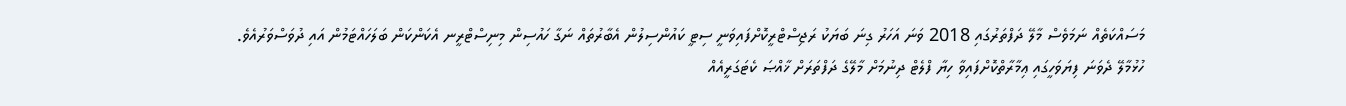މަސައްކަތެއް ނަމަވެސް މާލޭ ދަފްތަރުގައި 2018 ވަނަ އަހަރު ގިނަ ބަޔަކު ރަޖިސްޓްރީކޮށްފައިވަނީ ސިޓީ ކައުންސިލުން އެބާރުތައް ނަގާ ހައުސިން މިނިސްޓްރީނ އެކަންކަން ބަލަހައްޓަމުން އައި ދުވަސްވަރުއެވެ.
ހުޅުމާލޭ ދެވަނަ ފިޔަވަހީގައި ޢިމާރާތްކޮށްފައިވާ ހިޔާ ފްލެޓް ދިނުމަށް މާލޭގެ ދަފްތަރަށް ޚާއްޞަ ކެޓަގަރީއެއް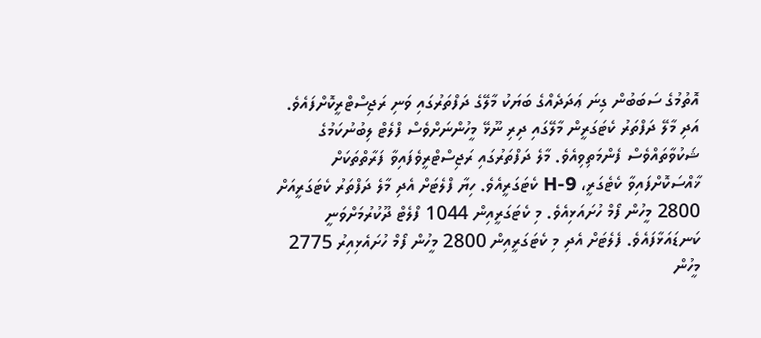އޮތުމުގެ ސަބަބުން ގިނަ ޢަދަދެއްގެ ބަޔަކު މާލޭގެ ދަފްތަރުގައި ވަނި ރަޖިސްޓްރީކޮށްފައެވެ. އަދި މާލޭ ދަފްތަރު ކެޓަގަރީން މާލޭގައި ދިރި ނޫޅޭ މީހުންނަށްވެސް ފްލެޓް ލިބުނުކަމުގެ ޝަކުވާތައްވެސް ފެންމަތިވިއެވެ. މާލެ ދަފްތަރުގައި ރަޖިސްޓްރީވެފައިވާ ފަރާތްތަކަށް ޚާއްސަކޮށްފައިވާ ކެޓެގަރީ، H-9 ކެޓަގަރީއެވެ. ހިޔާ ފްލެޓަށް އެދި މާލެ ދަފްތަރު ކެޓަގަރީއަށް 2800 މީހުން ފޯމް ހުށައަޅިއެވެ. މި ކެޓަގަރީއިން 1044 ފްލެޓް ދޫކުރުމަށްވަނީ ކަނޑައަޅާފައެވެ. ފެލެޓަށް އެދި މި ކެޓަގަރީއިން 2800 މީހުން ފޯމް ހުށައެޅިއިރު 2775 މީހުން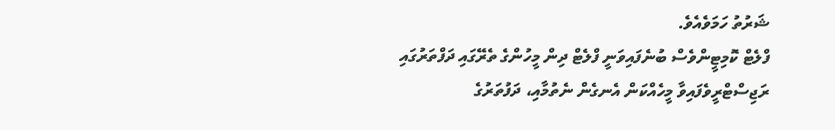ޝަރުތު ހަމަވެއެވެ.
ފްލެޓް ކޮމިޓީންވެސް ބުނެފައިވަނީ ފްލެޓް ދިން މީހުންގެ ތެރޭގައި ދަފްތަރުގައި ރަޖިސްޓްރީވެފައިވާ މީހެއްކަން އެނގެން ނެތުމާއި، ދަފުތަރުގެ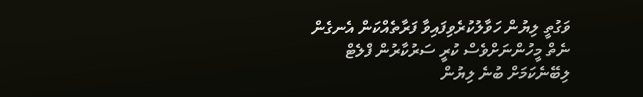ވަގުތީ ލިޔުން ހަވާލުކުރެވިފައިވާ ފަރާތެއްކަން އެނގެން ނެތް މީހުންނަށްވެސް ކުރީ ސަރުކާރުން ފްލެޓް ލިބޭނެކަމަށް ބުނެ ލިޔުން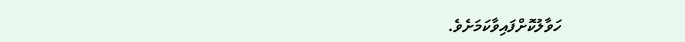ހަވާލުކޮށްފައިވާކަމަށެވެ.